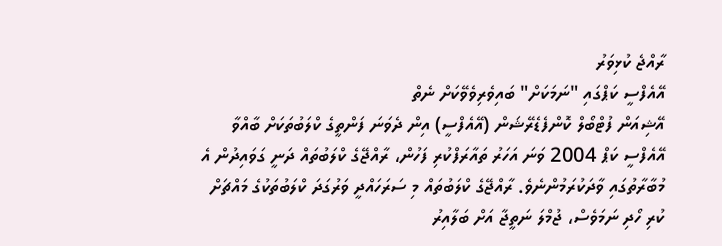ރާއްޖެ ކުޅިވަރު
އޭއެފްސީ ކަޕްގައި "ނަމަކަށް" ބައިވެރިވެވޭކަށް ނެތް
އޭޝިއަން ފުޓްބޯލް ކޮންފެޑެރޭޝަން (އޭއެފްސީ) އިން ދެވަނަ ފަންތީގެ ކްލަބުތަކަށް ބާއްވާ އޭއެފްސީ ކަޕް 2004 ވަނަ އަހަރު ތައާރަފްކުރި ފަހުން، ރާއްޖޭގެ ކްލަބުތައް ދަނީ ގަވައިދުން އެ މުބާރާތުގައި ވާދަކުރަމުންނެވެ. ރާއްޖޭގެ ކްލަބުތައް މި ސަރަހައްދީ ވަރުގަދަ ކްލަބުތަކުގެ މައްޗަށް ކުރި ހޯދި ނަމަވެސް، ޖުމްލަ ނަތީޖާ އަށް ބަލާއިރު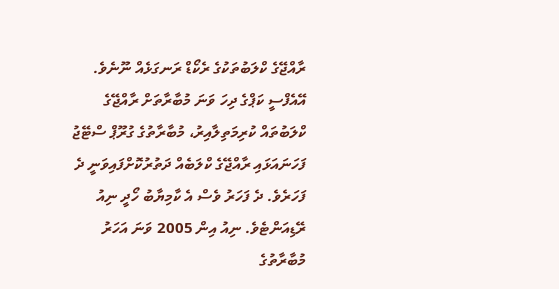ރާއްޖޭގެ ކްލަބުތަކުގެ ރެކޯޑް ރަނގަޅެއް ނޫނެވެ. އޭއެފްސީ ކަޕްގެ ދިހަ ވަނަ މުބާރާތަށް ރާއްޖޭގެ ކްލަބުތައް ކުރިމަތިލާއިރު، މުބާރާތުގެ ގުރޫޕް ސްޓޭޖު ފަހަނައަޅައި ރާއްޖޭގެ ކްލަބެއް ދަތުރުކޮށްފައިވަނީ ދެ ފަހަރެވެ. ދެ ފަހަރު ވެސް އެ ކާމިޔާބު ހޯދީ ނިއު ރޭޑިއަންޓެވެ. ނިއު އިން 2005 ވަނަ އަހަރު މުބާރާތުގެ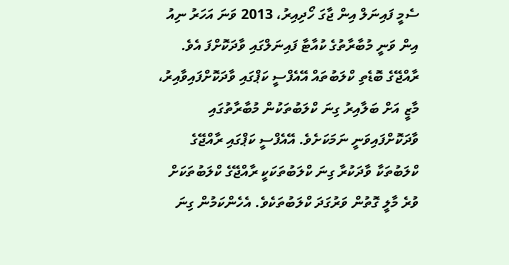ސެމީ ފައިނަލް އިން ޖާގަ ހޯދިއިރު، 2013 ވަނަ އަހަރު ނިއު އިން ވަނީ މުބާރާތުގެ ކުއާޓާ ފައިނަލްގައި ވާދަކޮށްފަ އެވެ.
ރާއްޖޭގެ ބޮޑެތި ކްލަބުތައް އޭއެފްސީ ކަޕްގައި ވާދަކޮށްފައިވާއިރު، މާޒީ އަށް ބަލާއިރު ގިނަ ކްލަބުތަކުން މުބާރާތުގައި ވާދަކޮށްފައިވަނީ ނަމަކަށެވެ. އޭއެފްސީ ކަޕްގައި ރާއްޖޭގެ ކްލަބުތަކާ ވާދަކުރާ ގިނަ ކްލަބުތަކަކީ ރާއްޖޭގެ ކްލަބުތަކަށް ވުރެ މާލީ ގޮތުން ވަރުގަދަ ކްލަބުތަކެވެ. އެހެންކަމުން ގިނަ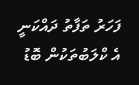ފަހަރު ތަފާތު ދައްކަނީ އެ ކްލަބުތަކުން ބޮޑު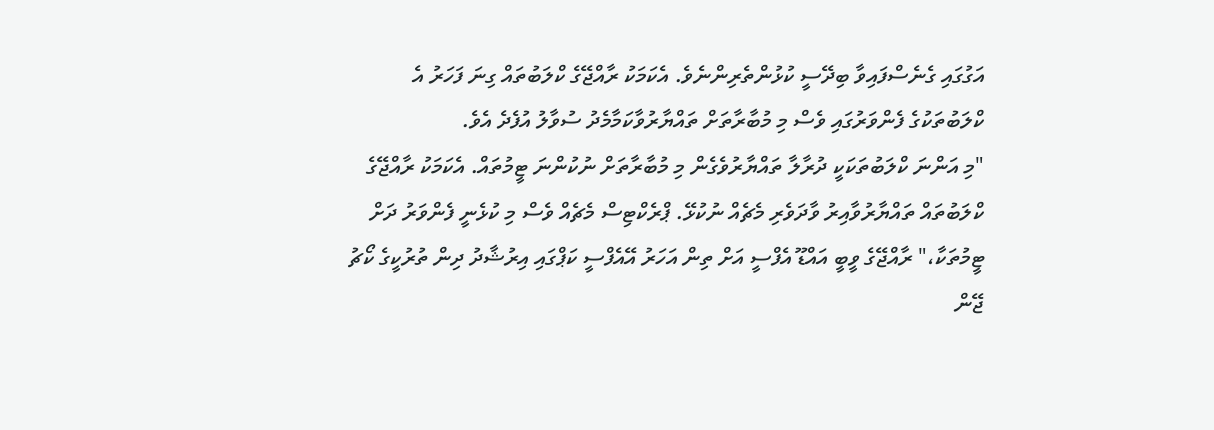އަގުގައި ގެނެސްފައިވާ ބިދޭސީ ކުޅުންތެރިންނެވެ. އެކަމަކު ރާއްޖޭގެ ކްލަބުތައް ގިނަ ފަހަރު އެ ކްލަބުތަކުގެ ފެންވަރުގައި ވެސް މި މުބާރާތަށް ތައްޔާރުވާކަމާމެދު ސުވާލު އުފެދެ އެވެ.
"މި އަންނަ ކްލަބުތަކަކީ ދުރާލާ ތައްޔާރުވެގެން މި މުބާރާތަށް ނުކުންނަ ޓީމުތައް. އެކަމަކު ރާއްޖޭގެ ކްލަބުތައް ތައްޔާރުވާއިރު ވާދަވެރި މެޗެއް ނުކުޅޭ. ޕްރެކްޓިސް މެޗެއް ވެސް މި ކުޅެނީ ފެންވަރު ދަށް ޓީމުތަކާ،" ރާއްޖޭގެ ވީބީ އައްޑޫ އެފްސީ އަށް ތިން އަހަރު އޭއެފްސީ ކަޕްގައި އިރުޝާދު ދިން ތުރުކީގެ ކޯޗު ޖޭން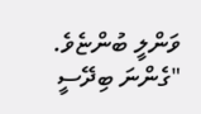ވަންލީ ބުންޏެވެ. "ގެންނަ ބިދޭސީ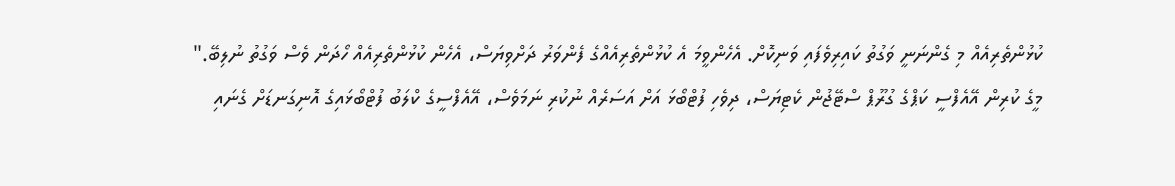ކުޅުންތެރިއެއް މި ގެންނަނީ ވަގުތު ކައިރިވެފައި ވަނިކޮށް. އެހެންވީމަ އެ ކުޅުންތެރިއެއްގެ ފެންވަރު ދަށްވިޔަސް، އެހެން ކުޅުންތެރިއެއް ހޯދަން ވެސް ވަގުތު ނުލިބޭ."
މީގެ ކުރިން އޭއެފްސީ ކަޕްގެ ގުރޫޕް ސްޓޭޖުން ކެޓިޔަސް، ދިވެހި ފުޓްބޯޅަ އަށް އަސަރެއް ނުކުރި ނަމަވެސް، އޭއެފްސީގެ ކްލަބު ފުޓްބޯޅައިގެ އޮނިގަނޑަށް ގެނައި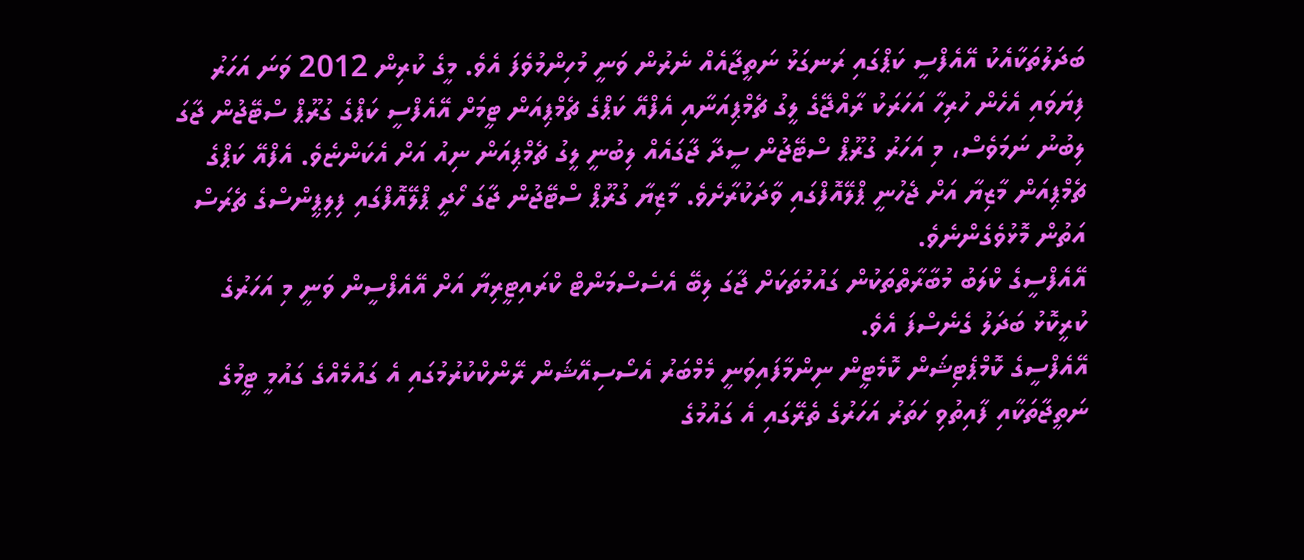ބަދަލުތަކާއެކު އޭއެފްސީ ކަޕްގައި ރަނގަޅު ނަތީޖާއެއް ނެރުން ވަނީ މުހިންމުވެފަ އެވެ. މީގެ ކުރިން 2012 ވަނަ އަހަރު ފިޔަވައި އެހެން ހުރިހާ އަހަރަކު ރާއްޖޭގެ ލީގު ޗެމްޕިއަނާއި އެފްއޭ ކަޕްގެ ޗެމްޕިއަން ޓީމަށް އޭއެފްސީ ކަޕްގެ ގުރޫޕް ސްޓޭޖުން ޖާގަ ލިބުނު ނަމަވެސް، މި އަހަރު ގުރޫޕް ސްޓޭޖުން ސީދާ ޖާގައެއް ލިބުނީ ލީގު ޗެމްޕިއަން ނިއު އަށް އެކަންޏެވެ. އެފްއޭ ކަޕްގެ ޗެމްޕިއަން މާޒިޔާ އަށް ޖެހުނީ ޕްލޭއޮފްގައި ވާދަކުރާށެވެ. މާޒިޔާ ގުރޫޕް ސްޓޭޖުން ޖާގަ ހޯދީ ޕްލޭއޮފްގައި ފިލިޕީންސްގެ ޗެރަސް އަތުން މޮޅުވެގެންނެވެ.
އޭއެފްސީގެ ކްލަބު މުބާރާތްތަކުން ގައުމުތަކަށް ޖާގަ ލިބޭ އެސެސްމަންޓް ކްރައިޓީރިޔާ އަށް އޭއެފްސީން ވަނީ މި އަހަރުގެ ކުރީކޮޅު ބަދަލު ގެނެސްފަ އެވެ.
އޭއެފްސީގެ ކޮމްޕެޓިޝަން ކޮމެޓީން ނިންމާފައިވަނީ މެމްބަރު އެސޯސިއޭޝަން ރޭންކްކުރުމުގައި އެ ގައުމެއްގެ ގައުމީ ޓީމުގެ ނަތީޖާތަކާއި ފާއިތުވި ހަތަރު އަހަރުގެ ތެރޭގައި އެ ގައުމުގެ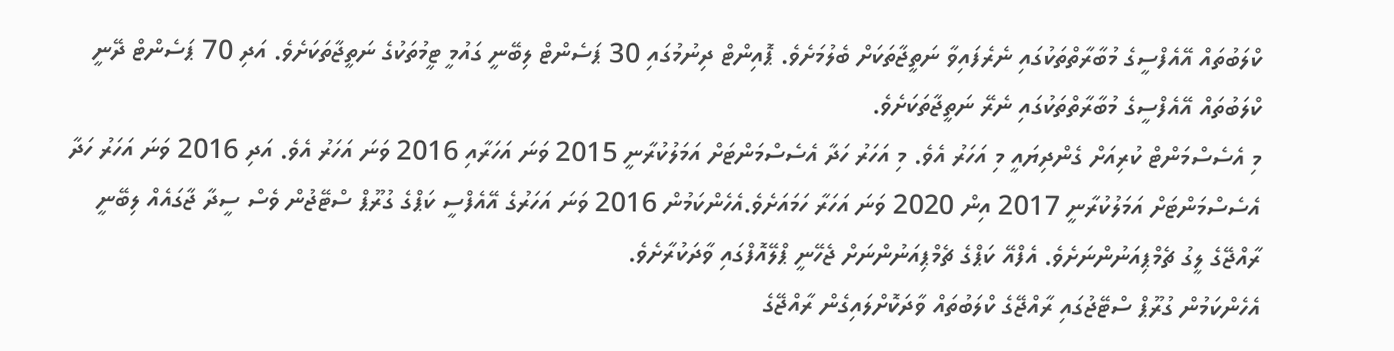ކްލަބުތައް އޭއެފްސީގެ މުބާރާތްތަކުގައި ނެރެފައިވާ ނަތީޖާތަކަށް ބެލުމަށެވެ. ޕޮއިންޓް ދިނުމުގައި 30 ޕަސެންޓް ލިބޭނީ ގައުމީ ޓީމުތަކުގެ ނަތީޖާތަކަށެވެ. އަދި 70 ޕަސެންޓް ދޭނީ ކްލަބުތައް އޭއެފްސީގެ މުބާރާތްތަކުގައި ނެރޭ ނަތީޖާތަކަށެވެ.
މި އެސެސްމަންޓް ކުރިއަށް ގެންދިޔައީ މި އަހަރު އެވެ. މި އަހަރު ހަދާ އެސެސްމަންޓަށް އަމަލުކުރާނީ 2015 ވަނަ އަހަރާއި 2016 ވަނަ އަހަރު އެވެ. އަދި 2016 ވަނަ އަހަރު ހަދާ އެސެސްމަންޓަށް އަމަލުކުރާނީ 2017 އިން 2020 ވަނަ އަހަރާ ހަމައަށެވެ.އެހެންކަމުން 2016 ވަނަ އަހަރުގެ އޭއެފްސީ ކަޕްގެ ގުރޫޕް ސްޓޭޖުން ވެސް ސީދާ ޖާގައެއް ލިބޭނީ ރާއްޖޭގެ ލީގު ޗެމްޕިއަނުންނަށެވެ. އެފްއޭ ކަޕްގެ ޗެމްޕިއަނުންނަށް ޖެހޭނީ ޕްލޭއޮފްގައި ވާދަކުރާށެވެ.
އެހެންކަމުން ގުރޫޕް ސްޓޭޖުގައި ރާއްޖޭގެ ކްލަބުތައް ވާދަކޮށްލައިގެން ރާއްޖޭގެ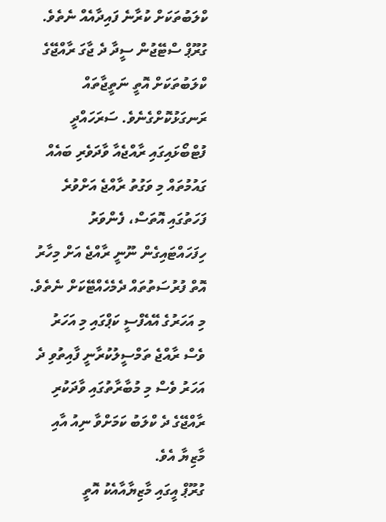ކްލަބުތަކަށް ކުރާނެ ފައިދާއެއް ނެތެވެ. ގުރޫޕް ސްޓޭޖުން ސީދާ ދެ ޖާގަ ރާއްޖޭގެ ކްލަބުތަކަށް އޮތީ ނަތީޖާތައް ރަނގަޅުކޮށްގެނެވެ. ސަރަހައްދީ ފުޓްބޯޅައިގައި ރާއްޖެއާ ވާދަވެރި ބައެއް ގައުމުތައް މި ވަގުތު ރާއްޖެ އަށްވުރެ ފަހަތުގައި އޮތަސް، ފެންވަރު ހިފަހައްޓައިގެން ނޫނީ ރާއްޖެ އަށް މިހާރު އޮތް ފުރުސަތުތައް ދެމެހެއްޓޭކަށް ނެތެވެ.
މި އަހަރުގެ އޭއެފްސީ ކަޕްގައި މި އަހަރު ވެސް ރާއްޖެ ތަމްސީލުކުރާނީ ފާއިތުވި ދެ އަހަރު ވެސް މި މުބާރާތުގައި ވާދަކުރި ރާއްޖޭގެ ދެ ކްލަބު ކަމަށްވާ ނިއު އާއި މާޒިޔާ އެވެ.
ގުރޫޕް އީގައި މާޒިޔާއާއެކު އޮތީ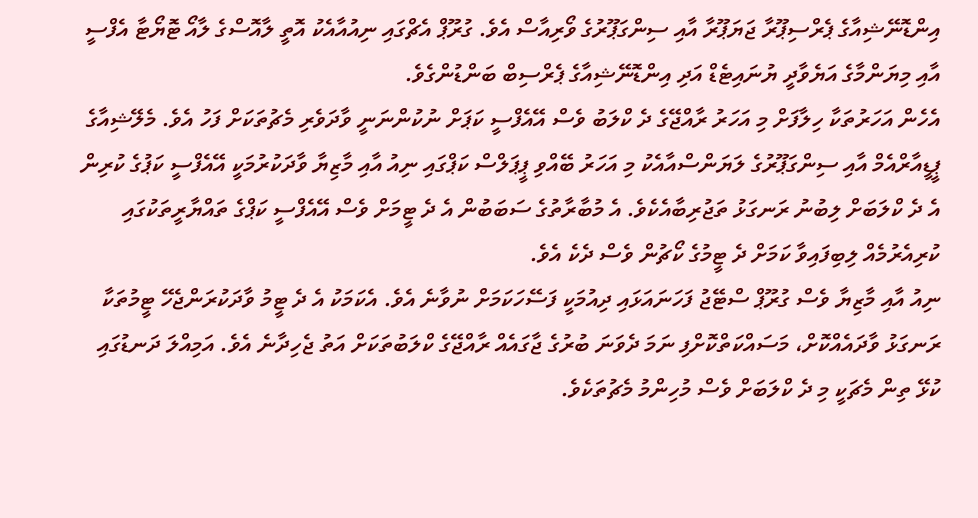އިންޑޮނޭޝިއާގެ ޕެރްސިޕޫރާ ޖަޔަޕޫރާ އާއި ސިންގަޕޫރުގެ ވޯރިއާސް އެވެ. ގުރޫޕް އެޗްގައި ނިއުއާއެކު އޮތީ ލާއޮސްގެ ލާއޯ ޓޮޔޯޓާ އެފްސީ އާއި މިޔަންމާގެ އަޔެވާދީ ޔުނައިޓެޑް އަދި އިންޑޮނޭޝިއާގެ ޕެރްސިބް ބަންޑުންގެވެ.
އެހެން އަހަރުތަކާ ހިލާފަށް މި އަހަރު ރާއްޖޭގެ ދެ ކްލަބު ވެސް އޭއެފްސީ ކަޕަށް ނުކުންނަނީ ވާދަވެރި މެޗުތަކަށް ފަހު އެވެ. މެލޭޝިއާގެ ޕީޑީއާރްއެމް އާއި ސިންގަޕޫރުގެ ލަޔަންސްއާއެކު މި އަހަރު ބޭއްވި ޕީޕަލްސް ކަޕްގައި ނިއު އާއި މާޒިޔާ ވާދަކުރުމަކީ އޭއެފްސީ ކަޕުގެ ކުރިން އެ ދެ ކްލަބަށް ލިބުނު ރަނގަޅު ތަޖުރިބާއެކެވެ. އެ މުބާރާތުގެ ސަބަބުން އެ ދެ ޓީމަށް ވެސް އޭއެފްސީ ކަޕްގެ ތައްޔާރީތަކުގައި ކުރިއެރުމެއް ލިބިފައިވާ ކަމަށް ދެ ޓީމުގެ ކޯޗުން ވެސް ދެކެ އެވެ.
ނިއު އާއި މާޒިޔާ ވެސް ގުރޫޕް ސްޓޭޖު ފަހަނައަޅައި ދިއުމަކީ ފަސޭހަކަމަށް ނުވާނެ އެވެ. އެކަމަކު އެ ދެ ޓީމު ވާދަކުރަންޖެހޭ ޓީމުތަކާ ރަނގަޅު ވާދައެއްކޮށް، މަސައްކަތްކޮށްފި ނަމަ ދެވަނަ ބުރުގެ ޖާގައެއް ރާއްޖޭގެ ކްލަބުތަކަށް އަތު ޖެހިދާނެ އެވެ. އަމިއްލަ ދަނޑުގައި ކުޅޭ ތިން މެޗަކީ މި ދެ ކްލަބަށް ވެސް މުހިންމު މެޗުތަކެވެ.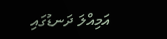އަމިއްލަ ދަނޑުގައި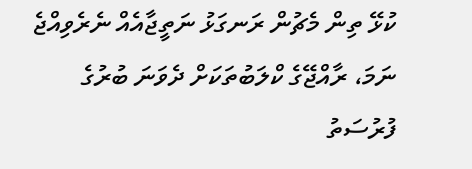ކުޅޭ ތިން މެޗުން ރަނގަޅު ނަތީޖާއެއް ނެރެވިއްޖެ ނަމަ، ރާއްޖޭގެ ކްލަބުތަކަށް ދެވަނަ ބުރުގެ ފުރުސަތު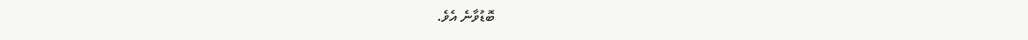ބޮޑުވާނެ އެވެ.